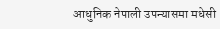आधुनिक नेपाली उपन्यासमा मधेसी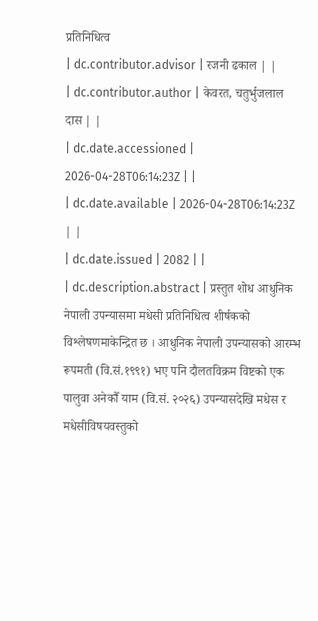प्रतिनिधित्व
| dc.contributor.advisor | रजनी ढकाल | |
| dc.contributor.author | केवरत, चतुर्भुजलाल दास | |
| dc.date.accessioned | 2026-04-28T06:14:23Z | |
| dc.date.available | 2026-04-28T06:14:23Z | |
| dc.date.issued | 2082 | |
| dc.description.abstract | प्रस्तुत शोध आधुनिक नेपाली उपन्यासमा मधेसी प्रतिनिधित्व शीर्षकको विश्लेषणमाकेन्द्रित छ । आधुनिक नेपाली उपन्यासको आरम्भ रूपमती (वि.सं.१९९१) भए पनि दौलतविक्रम विष्टको एक पालुवा अनेकौँ याम (वि.सं. २०२६) उपन्यासदेखि मधेस र मधेसीविषयवस्तुको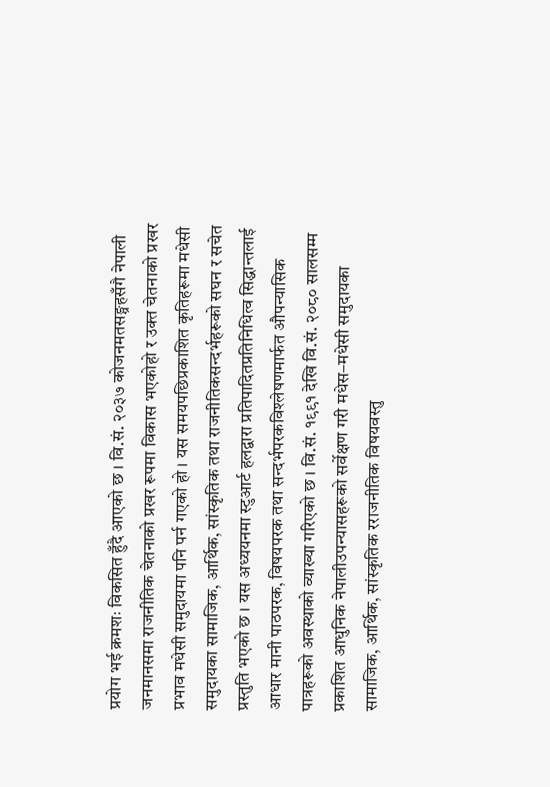प्रयोग भई क्रमशः विकसित हुँदै आएको छ । वि.सं. २०३७ कोजनमतसङ्ग्रहसँगै नेपाली जनमानसमा राजनीतिक चेतनाको प्रखर रूपमा विकास भएकोहो र उक्त चेतनाको प्रखर प्रभाव मधेसी समुदायमा पनि पर्न गएको हो । यस समयपछिप्रकाशित कृतिहरूमा मधेसी समुदायका सामाजिक, आर्थिक, सांस्कृतिक तथा राजनीतिकसन्दर्भहरूको सघन र सचेत प्रस्तुति भएको छ । यस अध्ययनमा स्टुआर्ट हलद्वारा प्रतिपादितप्रतिनिधित्व सिद्धान्तलाई आधार मानी पाठपरक, विषयपरक तथा सन्दर्भपरकविश्लेषणमार्फत औपन्यासिक पात्रहरूको अवस्थाको व्याख्या गरिएको छ । वि.सं. १९९१ देखि वि.सं. २०८० सालसम्म प्रकाशित आधुनिक नेपालीउपन्यासहरूको सर्वेक्षण गरी मधेस–मधेसी समुदायका सामाजिक, आर्थिक, सांस्कृतिक रराजनीतिक विषयवस्तु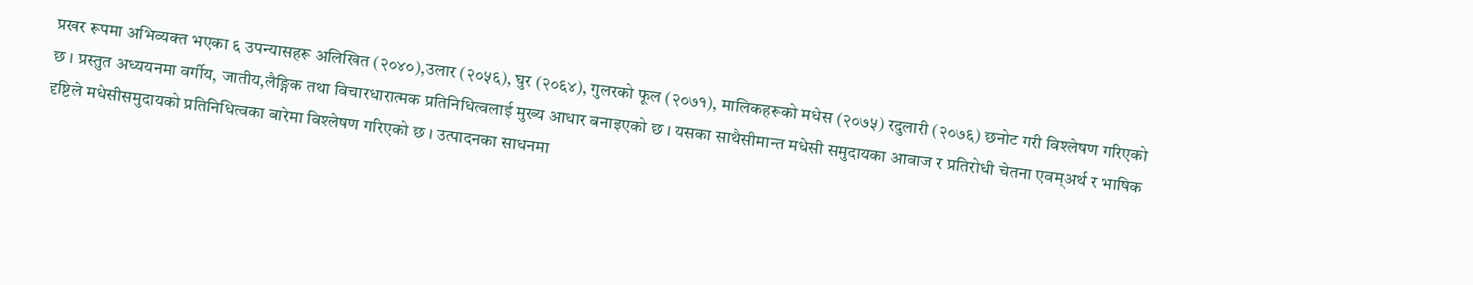प्रखर रूपमा अभिव्यक्त भएका ६ उपन्यासहरू अलिखित (२०४०),उलार (२०५६), घुर (२०६४), गुलरको फूल (२०७१), मालिकहरूको मधेस (२०७५) रदुलारी (२०७६) छनोट गरी विश्लेषण गरिएको छ । प्रस्तुत अध्ययनमा वर्गीय, जातीय,लैङ्गिक तथा विचारधारात्मक प्रतिनिधित्वलाई मुख्य आधार बनाइएको छ । यसका साथैसीमान्त मधेसी समुदायका आवाज र प्रतिरोधी चेतना एवम्अर्थ र भाषिक दृष्टिले मधेसीसमुदायको प्रतिनिधित्वका बारेमा विश्लेषण गरिएको छ । उत्पादनका साधनमा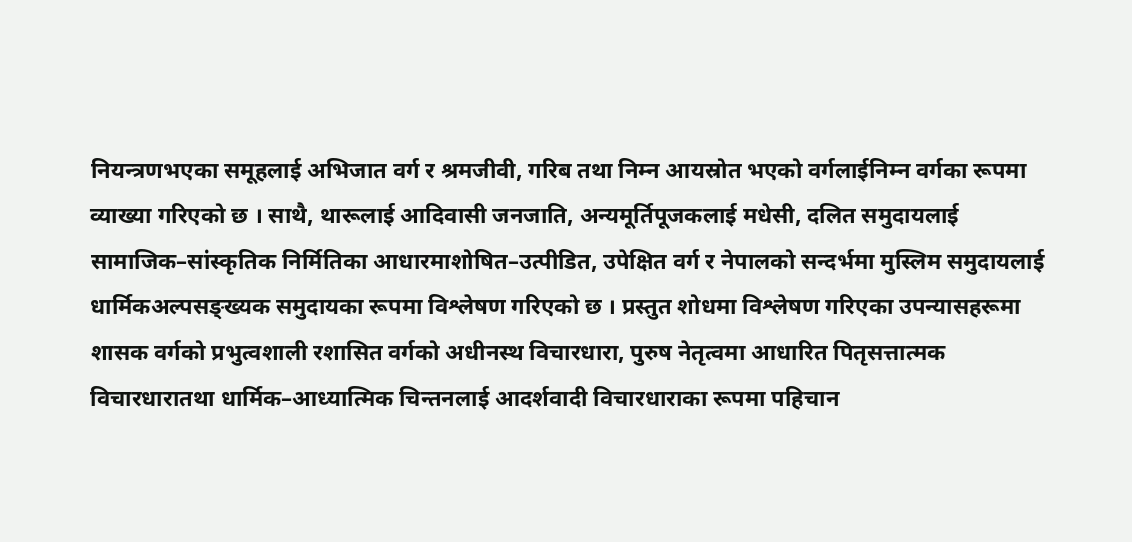नियन्त्रणभएका समूहलाई अभिजात वर्ग र श्रमजीवी, गरिब तथा निम्न आयस्रोत भएको वर्गलाईनिम्न वर्गका रूपमा व्याख्या गरिएको छ । साथै, थारूलाई आदिवासी जनजाति, अन्यमूर्तिपूजकलाई मधेसी, दलित समुदायलाई सामाजिक–सांस्कृतिक निर्मितिका आधारमाशोषित–उत्पीडित, उपेक्षित वर्ग र नेपालको सन्दर्भमा मुस्लिम समुदायलाई धार्मिकअल्पसङ्ख्यक समुदायका रूपमा विश्लेषण गरिएको छ । प्रस्तुत शोधमा विश्लेषण गरिएका उपन्यासहरूमा शासक वर्गको प्रभुत्वशाली रशासित वर्गको अधीनस्थ विचारधारा, पुरुष नेतृत्वमा आधारित पितृसत्तात्मक विचारधारातथा धार्मिक–आध्यात्मिक चिन्तनलाई आदर्शवादी विचारधाराका रूपमा पहिचान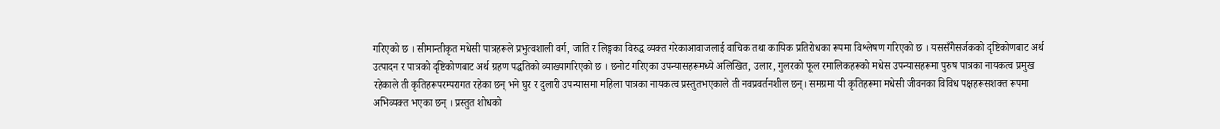गरिएको छ । सीमान्तीकृत मधेसी पात्रहरूले प्रभुत्वशाली वर्ग, जाति र लिङ्गका विरुद्ध व्यक्त गरेकाआवाजलाई वाचिक तथा कायिक प्रतिरोधका रूपमा विश्लेषण गरिएको छ । यससँगैसर्जकको दृष्टिकोणबाट अर्थ उत्पादन र पात्रको दृष्टिकोणबाट अर्थ ग्रहण पद्धतिको व्याख्यागरिएको छ । छनोट गरिएका उपन्यासहरूमध्ये अलिखित, उलार, गुलरको फूल रमालिकहरूको मधेस उपन्यासहरूमा पुरुष पात्रका नायकत्व प्रमुख रहेकाले ती कृतिहरूपरम्परागत रहेका छन् भने घुर र दुलारी उपन्यासमा महिला पात्रका नायकत्व प्रस्तुतभएकाले ती नवप्रवर्तनशील छन्। समग्रमा यी कृतिहरूमा मधेसी जीवनका विविध पक्षहरूसशक्त रूपमा अभिव्यक्त भएका छन् । प्रस्तुत शोधको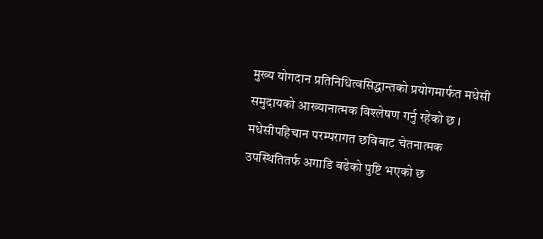मुख्य योगदान प्रतिनिधित्वसिद्धान्तको प्रयोगमार्फत मधेसी समुदायको आख्यानात्मक विश्लेषण गर्नु रहेको छ । मधेसीपहिचान परम्परागत छविबाट चेतनात्मक उपस्थितितर्फ अगाडि बढेको पुष्टि भएको छ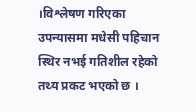।विश्लेषण गरिएका उपन्यासमा मधेसी पहिचान स्थिर नभई गतिशील रहेको तथ्य प्रकट भएको छ ।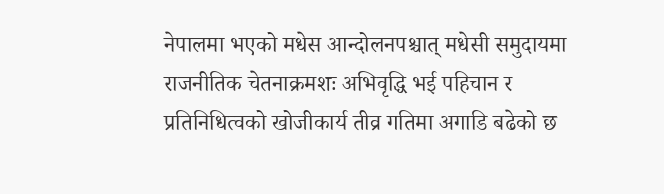नेपालमा भएको मधेस आन्दोलनपश्चात् मधेसी समुदायमा राजनीतिक चेतनाक्रमशः अभिवृद्धि भई पहिचान र प्रतिनिधित्वको खोजीकार्य तीव्र गतिमा अगाडि बढेको छ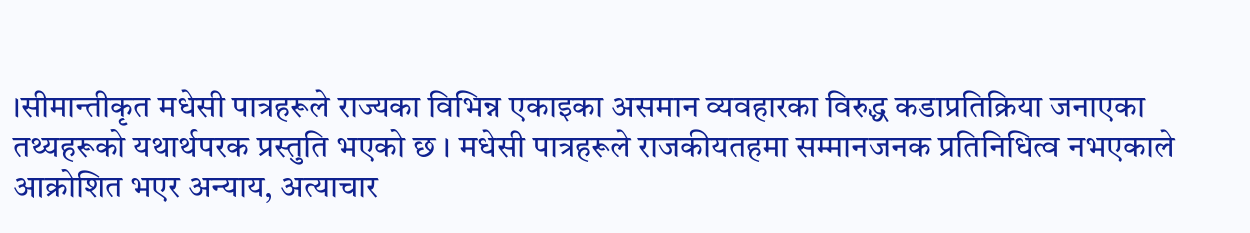।सीमान्तीकृत मधेसी पात्रहरूले राज्यका विभिन्न एकाइका असमान व्यवहारका विरुद्ध कडाप्रतिक्रिया जनाएका तथ्यहरूको यथार्थपरक प्रस्तुति भएको छ । मधेसी पात्रहरूले राजकीयतहमा सम्मानजनक प्रतिनिधित्व नभएकाले आक्रोशित भएर अन्याय, अत्याचार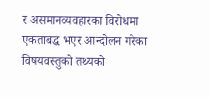र असमानव्यवहारका विरोधमा एकताबद्ध भएर आन्दोलन गरेका विषयवस्तुको तथ्यको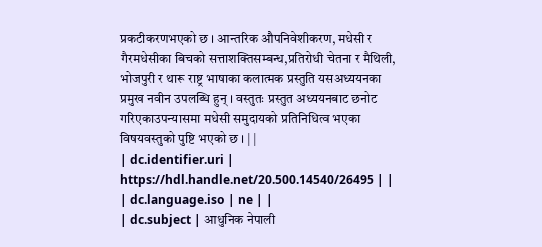प्रकटीकरणभएको छ । आन्तरिक औपनिवेशीकरण, मधेसी र गैरमधेसीका बिचको सत्ताशक्तिसम्बन्ध,प्रतिरोधी चेतना र मैथिली, भोजपुरी र थारू राष्ट्र भाषाका कलात्मक प्रस्तुति यसअध्ययनका प्रमुख नवीन उपलब्धि हुन् । वस्तुतः प्रस्तुत अध्ययनबाट छनोट गरिएकाउपन्यासमा मधेसी समुदायको प्रतिनिधित्व भएका विषयवस्तुको पुष्टि भएको छ । | |
| dc.identifier.uri | https://hdl.handle.net/20.500.14540/26495 | |
| dc.language.iso | ne | |
| dc.subject | आधुनिक नेपाली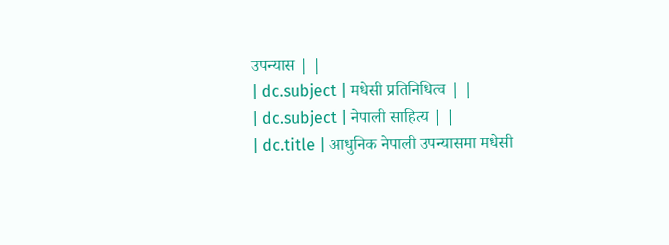उपन्यास | |
| dc.subject | मधेसी प्रतिनिधित्व | |
| dc.subject | नेपाली साहित्य | |
| dc.title | आधुनिक नेपाली उपन्यासमा मधेसी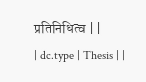प्रतिनिधित्व | |
| dc.type | Thesis | |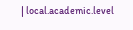| local.academic.level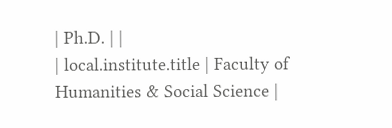| Ph.D. | |
| local.institute.title | Faculty of Humanities & Social Science |